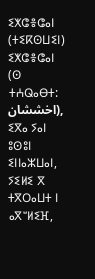ⵉⵅⵛⴻⵛⴰⵏ (ⵜⵉⴽⵙⵡⵉⵏ)
ⵉⵅⵛⴻⵛⴰⵏ (ⵙ ⵜⵄⵕⴰⴱⵜ: اخششان), ⵉⴳⴰ ⵢⴰⵏ ⵓⵙⵓⵏ ⵉⵏⵏⴰⵣⵡⴰⵏ, ⵢⵉⵍⵉ ⴳ ⵜⴳⵔⴰⵡⵜ ⵏ ⴰⴳⵯⵍⵉⴼ,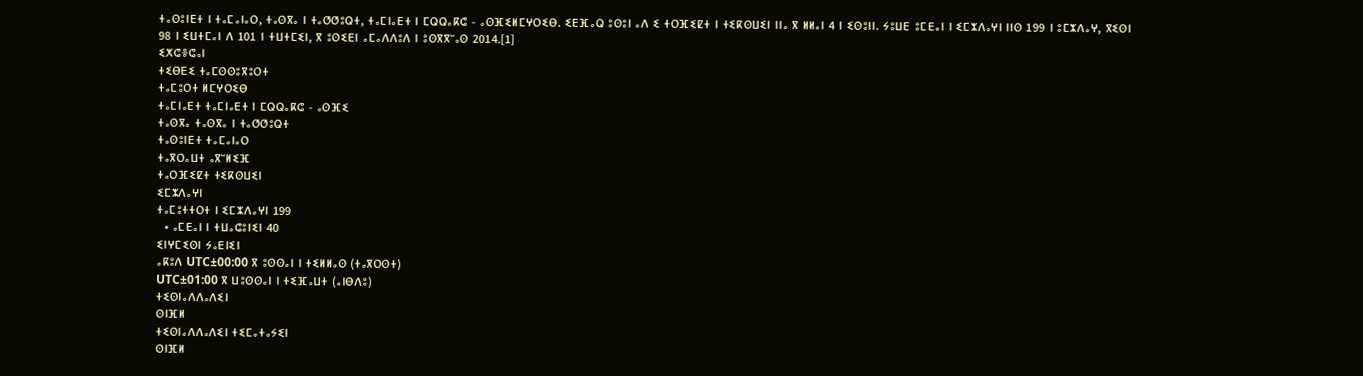ⵜⴰⵙⵓⵏⴹⵜ ⵏ ⵜⴰⵎⴰⵏⴰⵔ, ⵜⴰⵙⴳⴰ ⵏ ⵜⴰⵚⵚⵓⵕⵜ, ⵜⴰⵎⵏⴰⴹⵜ ⵏ ⵎⵕⵕⴰⴽⵛ - ⴰⵙⴼⵉⵍⵎⵖⵔⵉⴱ. ⵉⴹⴼⴰⵕ ⵓⵙⵓⵏ ⴰⴷ ⵉ ⵜⵔⴼⵉⵇⵜ ⵏ ⵜⵉⴽⵙⵡⵉⵏ ⵏⵏⴰ ⴳ ⵍⵍⴰⵏ 4 ⵏ ⵉⵙⵓⵏⵏ. ⵢⵓⵡⴹ ⵓⵎⴹⴰⵏ ⵏ ⵉⵎⵣⴷⴰⵖⵏ ⵏⵏⵙ 199 ⵏ ⵓⵎⵣⴷⴰⵖ, ⴳⵉⵙⵏ 98 ⵏ ⵉⵡⵜⵎⴰⵏ ⴷ 101 ⵏ ⵜⵡⵜⵎⵉⵏ, ⴳ ⵓⵙⵉⴹⵏ ⴰⵎⴰⴷⴷⵓⴷ ⵏ ⵓⵙⴳⴳⵯⴰⵙ 2014.[1]
ⵉⵅⵛⴻⵛⴰⵏ
ⵜⵉⴱⴹⵉ ⵜⴰⵎⵙⵙⵓⴳⵓⵔⵜ
ⵜⴰⵎⵓⵔⵜ ⵍⵎⵖⵔⵉⴱ
ⵜⴰⵎⵏⴰⴹⵜ ⵜⴰⵎⵏⴰⴹⵜ ⵏ ⵎⵕⵕⴰⴽⵛ - ⴰⵙⴼⵉ
ⵜⴰⵙⴳⴰ ⵜⴰⵙⴳⴰ ⵏ ⵜⴰⵚⵚⵓⵕⵜ
ⵜⴰⵙⵓⵏⴹⵜ ⵜⴰⵎⴰⵏⴰⵔ
ⵜⴰⴳⵔⴰⵡⵜ ⴰⴳⵯⵍⵉⴼ
ⵜⴰⵔⴼⵉⵇⵜ ⵜⵉⴽⵙⵡⵉⵏ
ⵉⵎⵣⴷⴰⵖⵏ
ⵜⴰⵎⵓⵜⵜⵔⵜ ⵏ ⵉⵎⵣⴷⴰⵖⵏ 199
  • ⴰⵎⴹⴰⵏ ⵏ ⵜⵡⴰⵛⵓⵏⵉⵏ 40
ⵉⵏⵖⵎⵉⵙⵏ ⵢⴰⴹⵏⵉⵏ
ⴰⴽⵓⴷ UTC±00:00 ⴳ ⵓⵙⵙⴰⵏ ⵏ ⵜⵉⵍⵍⴰⵙ (ⵜⴰⴳⵔⵙⵜ)
UTC±01:00 ⴳ ⵡⵓⵙⵙⴰⵏ ⵏ ⵜⵉⴼⴰⵡⵜ (ⴰⵏⴱⴷⵓ)
ⵜⵉⵙⵏⴰⴷⴷⴰⴷⵉⵏ
ⵙⵏⴼⵍ
ⵜⵉⵙⵏⴰⴷⴷⴰⴷⵉⵏ ⵜⵉⵎⴰⵜⴰⵢⵉⵏ
ⵙⵏⴼⵍ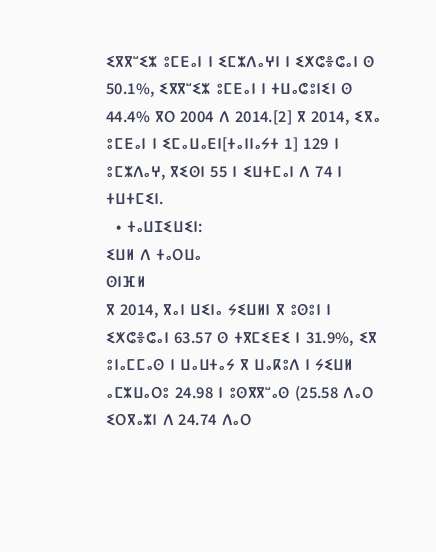ⵉⴳⴳⵯⵉⵣ ⵓⵎⴹⴰⵏ ⵏ ⵉⵎⵣⴷⴰⵖⵏ ⵏ ⵉⵅⵛⴻⵛⴰⵏ ⵙ 50.1%, ⵉⴳⴳⵯⵉⵣ ⵓⵎⴹⴰⵏ ⵏ ⵜⵡⴰⵛⵓⵏⵉⵏ ⵙ 44.4% ⴳⵔ 2004 ⴷ 2014.[2] ⴳ 2014, ⵉⴳⴰ ⵓⵎⴹⴰⵏ ⵏ ⵉⵎⴰⵡⴰⴹⵏ[ⵜⴰⵏⵏⴰⵢⵜ 1] 129 ⵏ ⵓⵎⵣⴷⴰⵖ, ⴳⵉⵙⵏ 55 ⵏ ⵉⵡⵜⵎⴰⵏ ⴷ 74 ⵏ ⵜⵡⵜⵎⵉⵏ.
  • ⵜⴰⵡⵊⵉⵡⵉⵏ:
ⵉⵡⵍ ⴷ ⵜⴰⵔⵡⴰ
ⵙⵏⴼⵍ
ⴳ 2014, ⴳⴰⵏ ⵡⵉⵏⴰ ⵢⵉⵡⵍⵏ ⴳ ⵓⵙⵓⵏ ⵏ ⵉⵅⵛⴻⵛⴰⵏ 63.57 ⵙ ⵜⴳⵎⵉⴹⵉ ⵏ 31.9%, ⵉⴳ ⵓⵏⴰⵎⵎⴰⵙ ⵏ ⵡⴰⵡⵜⴰⵢ ⴳ ⵡⴰⴽⵓⴷ ⵏ ⵢⵉⵡⵍ ⴰⵎⵣⵡⴰⵔⵓ 24.98 ⵏ ⵓⵙⴳⴳⵯⴰⵙ (25.58 ⴷⴰⵔ ⵉⵔⴳⴰⵣⵏ ⴷ 24.74 ⴷⴰⵔ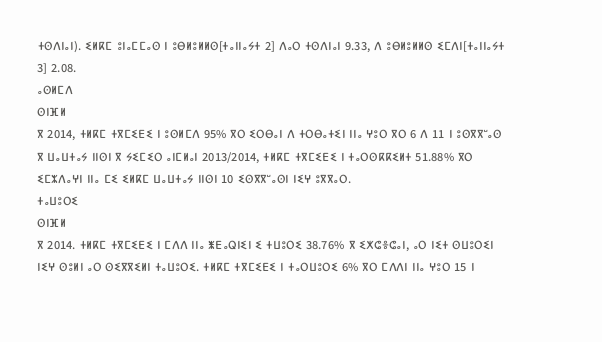ⵜⵙⴷⵏⴰⵏ). ⵉⵍⴽⵎ ⵓⵏⴰⵎⵎⴰⵙ ⵏ ⵓⴱⵍⵓⵍⵍⵙ[ⵜⴰⵏⵏⴰⵢⵜ 2] ⴷⴰⵔ ⵜⵙⴷⵏⴰⵏ 9.33, ⴷ ⵓⴱⵍⵓⵍⵍⵙ ⵉⵎⴷⵏ[ⵜⴰⵏⵏⴰⵢⵜ 3] 2.08.
ⴰⵙⵍⵎⴷ
ⵙⵏⴼⵍ
ⴳ 2014, ⵜⵍⴽⵎ ⵜⴳⵎⵉⴹⵉ ⵏ ⵓⵙⵍⵎⴷ 95% ⴳⵔ ⵉⵔⴱⴰⵏ ⴷ ⵜⵔⴱⴰⵜⵉⵏ ⵏⵏⴰ ⵖⵓⵔ ⴳⵔ 6 ⴷ 11 ⵏ ⵓⵙⴳⴳⵯⴰⵙ ⴳ ⵡⴰⵡⵜⴰⵢ ⵏⵏⵙⵏ ⴳ ⵢⵉⵎⵉⵔ ⴰⵏⵎⵍⴰⵏ 2013/2014, ⵜⵍⴽⵎ ⵜⴳⵎⵉⴹⵉ ⵏ ⵜⴰⵔⵙⴽⴽⵉⵍⵜ 51.88% ⴳⵔ ⵉⵎⵣⴷⴰⵖⵏ ⵏⵏⴰ ⵎⵉ ⵉⵍⴽⵎ ⵡⴰⵡⵜⴰⵢ ⵏⵏⵙⵏ 10 ⵉⵙⴳⴳⵯⴰⵙⵏ ⵏⵉⵖ ⵓⴳⴳⴰⵔ.
ⵜⴰⵡⵓⵔⵉ
ⵙⵏⴼⵍ
ⴳ 2014. ⵜⵍⴽⵎ ⵜⴳⵎⵉⴹⵉ ⵏ ⵎⴷⴷ ⵏⵏⴰ ⵥⴹⴰⵕⵏⵉⵏ ⵉ ⵜⵡⵓⵔⵉ 38.76% ⴳ ⵉⵅⵛⴻⵛⴰⵏ, ⴰⵔ ⵏⵉⵜ ⵙⵡⵓⵔⵉⵏ ⵏⵉⵖ ⵙⵓⵍⵏ ⴰⵔ ⵙⵉⴳⴳⵉⵍⵏ ⵜⴰⵡⵓⵔⵉ. ⵜⵍⴽⵎ ⵜⴳⵎⵉⴹⵉ ⵏ ⵜⴰⵔⵡⵓⵔⵉ 6% ⴳⵔ ⵎⴷⴷⵏ ⵏⵏⴰ ⵖⵓⵔ 15 ⵏ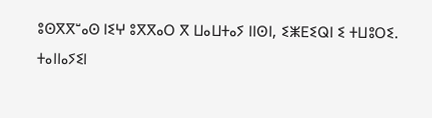ⵓⵙⴳⴳⵯⴰⵙ ⵏⵉⵖ ⵓⴳⴳⴰⵔ ⴳ ⵡⴰⵡⵜⴰⵢ ⵏⵏⵙⵏ, ⵉⵥⴹⵉⵕⵏ ⵉ ⵜⵡⵓⵔⵉ.
ⵜⴰⵏⵏⴰⵢⵉⵏ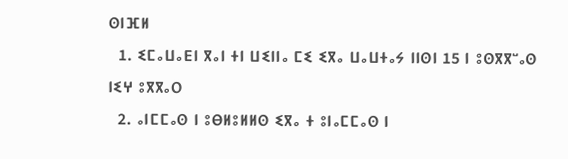ⵙⵏⴼⵍ
  1. ⵉⵎⴰⵡⴰⴹⵏ ⴳⴰⵏ ⵜⵏ ⵡⵉⵏⵏⴰ ⵎⵉ ⵉⴳⴰ ⵡⴰⵡⵜⴰⵢ ⵏⵏⵙⵏ 15 ⵏ ⵓⵙⴳⴳⵯⴰⵙ ⵏⵉⵖ ⵓⴳⴳⴰⵔ
  2. ⴰⵏⵎⵎⴰⵙ ⵏ ⵓⴱⵍⵓⵍⵍⵙ ⵉⴳⴰ ⵜ ⵓⵏⴰⵎⵎⴰⵙ ⵏ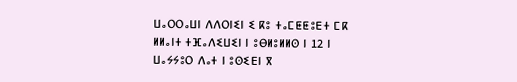ⵡⴰⵔⵔⴰⵡⵏ ⴷⴷⵔⵏⵉⵏ ⵉ ⴽⵓ ⵜⴰⵎⵟⵟⵓⴹⵜ ⵎⴽ ⵍⵍⴰⵏⵜ ⵜⴼⴰⴷⵉⵡⵉⵏ ⵏ ⵓⴱⵍⵓⵍⵍⵙ ⵏ 12 ⵏ ⵡⴰⵢⵢⵓⵔ ⴷⴰⵜ ⵏ ⵓⵙⵉⴹⵏ ⴳ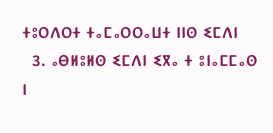ⵜⵓⵔⴷⵔⵜ ⵜⴰⵎⴰⵔⵔⴰⵡⵜ ⵏⵏⵙ ⵉⵎⴷⵏ
  3. ⴰⴱⵍⵓⵍⵙ ⵉⵎⴷⵏ ⵉⴳⴰ ⵜ ⵓⵏⴰⵎⵎⴰⵙ ⵏ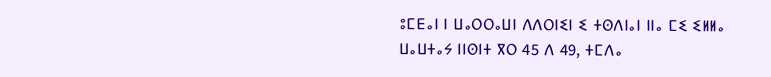ⵓⵎⴹⴰⵏ ⵏ ⵡⴰⵔⵔⴰⵡⵏ ⴷⴷⵔⵏⵉⵏ ⵉ ⵜⵙⴷⵏⴰⵏ ⵏⵏⴰ ⵎⵉ ⵉⵍⵍⴰ ⵡⴰⵡⵜⴰⵢ ⵏⵏⵙⵏⵜ ⴳⵔ 45 ⴷ 49, ⵜⵎⴷⴰ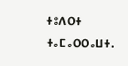ⵜⵓⴷⵔⵜ ⵜⴰⵎⴰⵔⵔⴰⵡⵜ.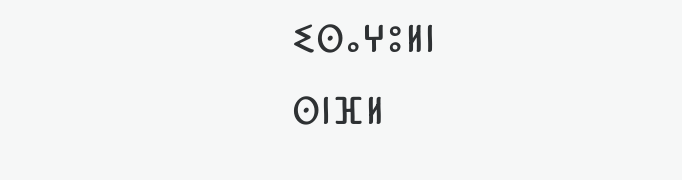ⵉⵙⴰⵖⵓⵍⵏ
ⵙⵏⴼⵍ